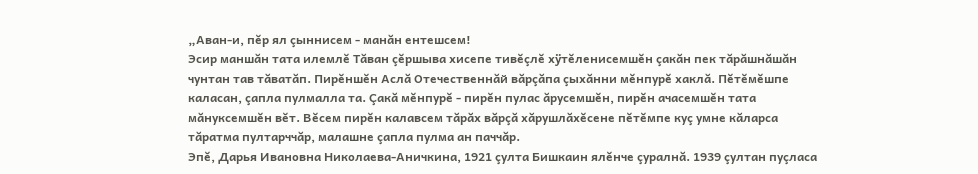„Аван-и, пĕр ял çыннисем - манăн ентешсем!
Эсир маншăн тата илемлĕ Тăван çĕршыва хисепе тивĕçлĕ хÿтĕленисемшĕн çакăн пек тăрăшнăшăн чунтан тав тăватăп. Пирĕншĕн Аслă Отечественнăй вăрçăпа çыхăнни мĕнпурĕ хаклă. Пĕтĕмĕшпе каласан, çапла пулмалла та. Çакă мĕнпурĕ - пирĕн пулас ăрусемшĕн, пирĕн ачасемшĕн тата мăнуксемшĕн вĕт. Вĕсем пирĕн калавсем тăрăх вăрçă хăрушлăхĕсене пĕтĕмпе куç умне кăларса тăратма пултарччăр, малашне çапла пулма ан паччăр.
Эпĕ, Дарья Ивановна Николаева-Аничкина, 1921 çулта Бишкаин ялĕнче çуралнă. 1939 çултан пуçласа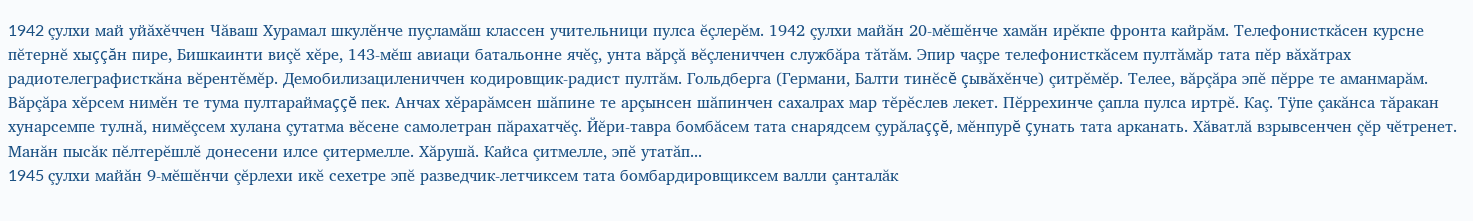1942 çулхи май уйăхĕччен Чăваш Хурамал шкулĕнче пуçламăш классен учительници пулса ĕçлерĕм. 1942 çулхи майăн 20-мĕшĕнче хамăн ирĕкпе фронта кайрăм. Телефонисткăсен курсне пĕтернĕ хыççăн пире, Бишкаинти виçĕ хĕре, 143-мĕш авиаци батальонне ячĕç, унта вăрçă вĕçлениччен службăра тăтăм. Эпир чаçре телефонисткăсем пултăмăр тата пĕр вăхăтрах радиотелеграфисткăна вĕрентĕмĕр. Демобилизацилениччен кодировщик-радист пултăм. Гольдберга (Германи, Балти тинĕсĕ çывăхĕнче) çитрĕмĕр. Телее, вăрçăра эпĕ пĕрре те аманмарăм. Вăрçăра хĕрсем нимĕн те тума пултараймаççĕ пек. Анчах хĕрарăмсен шăпине те арçынсен шăпинчен сахалрах мар тĕрĕслев лекет. Пĕррехинче çапла пулса иртрĕ. Каç. Тÿпе çакăнса тăракан хунарсемпе тулнă, нимĕçсем хулана çутатма вĕсене самолетран пăрахатчĕç. Йĕри-тавра бомбăсем тата снарядсем çурăлаççĕ, мĕнпурĕ çунать тата арканать. Хăватлă взрывсенчен çĕр чĕтренет. Манăн пысăк пĕлтерĕшлĕ донесени илсе çитермелле. Хăрушă. Кайса çитмелле, эпĕ утатăп...
1945 çулхи майăн 9-мĕшĕнчи çĕрлехи икĕ сехетре эпĕ разведчик-летчиксем тата бомбардировщиксем валли çанталăк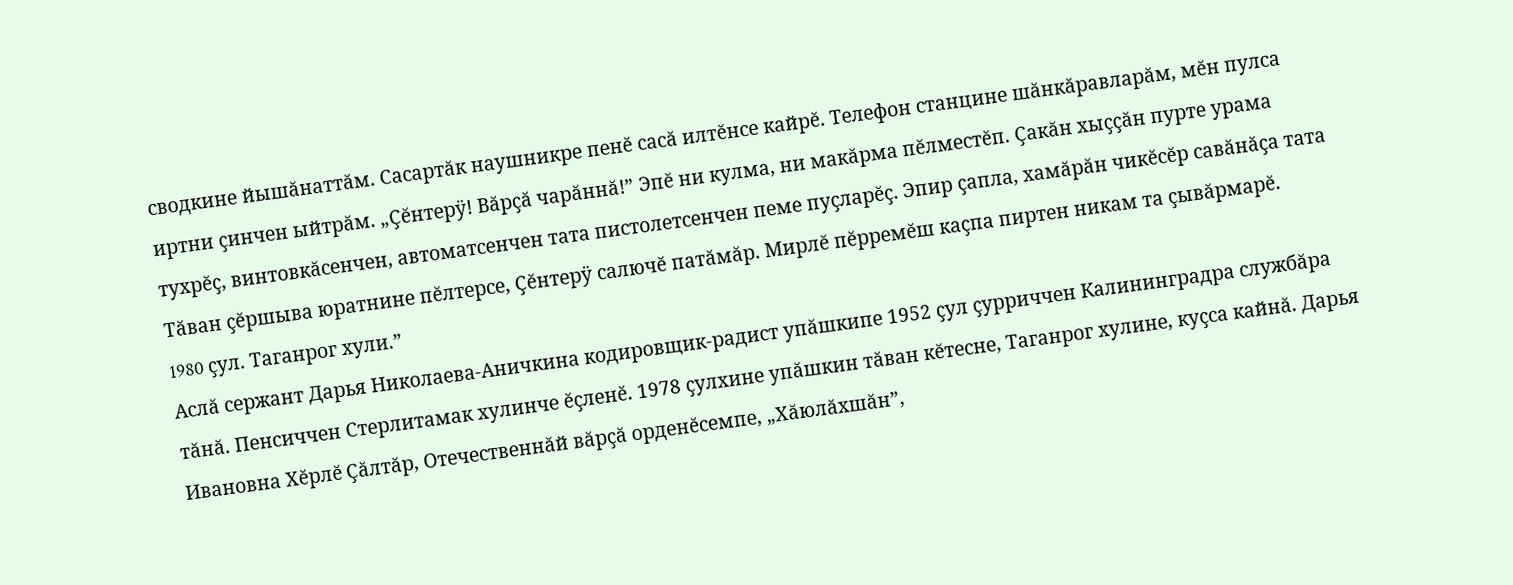сводкине йышăнаттăм. Сасартăк наушникре пенĕ сасă илтĕнсе кайрĕ. Телефон станцине шăнкăравларăм, мĕн пулса иртни çинчен ыйтрăм. „Çĕнтерÿ! Вăрçă чарăннă!” Эпĕ ни кулма, ни макăрма пĕлместĕп. Çакăн хыççăн пурте урама тухрĕç, винтовкăсенчен, автоматсенчен тата пистолетсенчен пеме пуçларĕç. Эпир çапла, хамăрăн чикĕсĕр савăнăçа тата Тăван çĕршыва юратнине пĕлтерсе, Çĕнтерÿ салючĕ патăмăр. Мирлĕ пĕрремĕш каçпа пиртен никам та çывăрмарĕ.
1980 çул. Таганрог хули.”
Аслă сержант Дарья Николаева-Аничкина кодировщик-радист упăшкипе 1952 çул çурриччен Калининградра службăра тăнă. Пенсиччен Стерлитамак хулинче ĕçленĕ. 1978 çулхине упăшкин тăван кĕтесне, Таганрог хулине, куçса кайнă. Дарья Ивановна Хĕрлĕ Çăлтăр, Отечественнăй вăрçă орденĕсемпе, „Хăюлăхшăн”,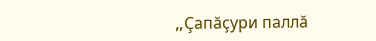„Çапăçури паллă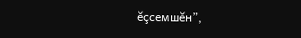ĕçсемшĕн”,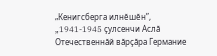„Кенигсберга илнĕшĕн”, „1941-1945 çулсенчи Аслă Отечественнăй вăрçăра Германие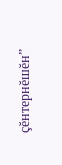çĕнтернĕшĕн”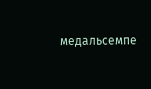медальсемпе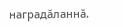наградăланнă.